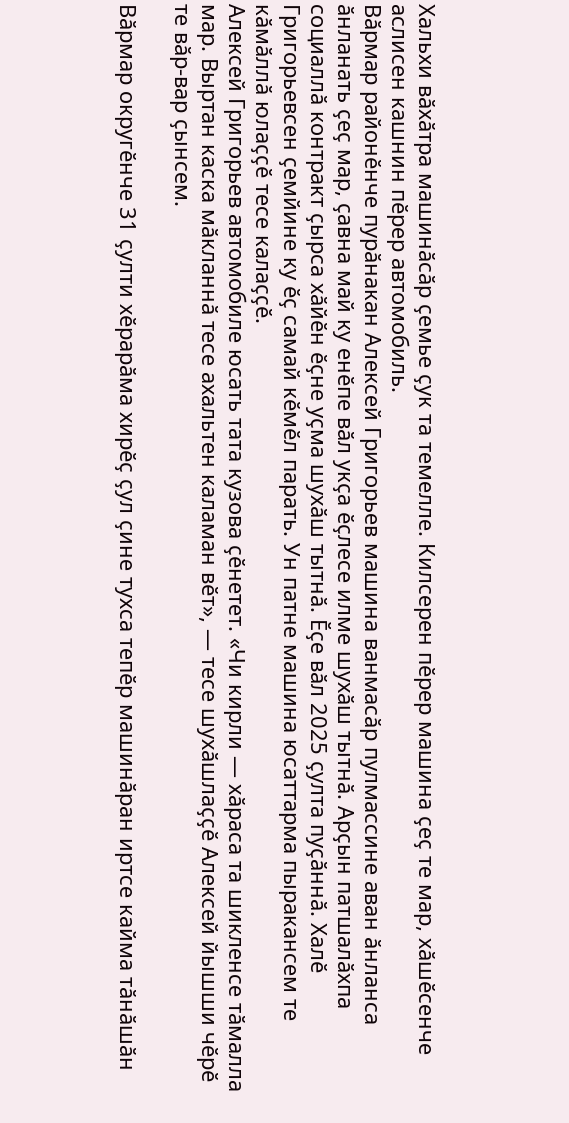Хальхи вӑхӑтра машинӑсӑр ҫемье ҫук та темелле. Килсерен пӗрер машина ҫеҫ те мар, хӑшӗсенче аслисен кашнин пӗрер автомобиль.
Вӑрмар районӗнче пурӑнакан Алексей Григорьев машина ванмасӑр пулмассине аван ӑнланса ӑнланать ҫеҫ мар, ҫавна май ку енӗпе вӑл укҫа ӗҫлесе илме шухӑш тытнӑ. Арҫын патшалӑхпа социаллӑ контракт ҫырса хӑйӗн ӗҫне уҫма шухӑш тытнӑ. Ӗҫе вӑл 2025 ҫулта пуҫӑннӑ. Халӗ Григорьевсен ҫемйине ку ӗҫ самай кӗмӗл парать. Ун патне машина юсаттарма пыракансем те кӑмӑллӑ юлаҫҫӗ тесе калаҫҫӗ.
Алексей Григорьев автомобиле юсать тата кузова ҫӗнетет. «Чи кирли — хӑраса та шикленсе тӑмалла мар. Выртан каска мӑкланнӑ тесе ахальтен каламан вӗт», — тесе шухӑшлаҫҫӗ Алексей йышши чӗрӗ те вӑр-вар ҫынсем.

Вӑрмар округӗнче 31 ҫулти хӗрарӑма хирӗҫ ҫул ҫине тухса тепӗр машинӑран иртсе кайма тӑнӑшӑн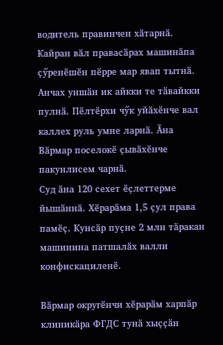водитель правинчен хӑтарнӑ. Кайран вӑл правасӑрах машинӑпа ҫӳренӗшӗн пӗрре мар явап тытнӑ.
Анчах уншӑн ик айкки те тӑвайкки пулнӑ. Пӗлтӗрхи чӳк уйӑхӗнче вал каллех руль умне ларнӑ. Ӑна Вӑрмар поселокӗ ҫывӑхӗнче пакунлисем чарнӑ.
Суд ӑна 120 сехет ӗҫлеттерме йышӑннӑ. Хӗрарӑма 1,5 ҫул права памӗҫ. Кунсӑр пуҫне 2 млн тӑракан машинина патшалӑх валли конфискациленӗ.

Вӑрмар округӗнчи хӗрарӑм харпӑр клиникӑра ФГДС тунӑ хыҫҫӑн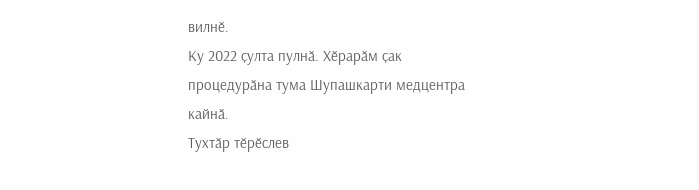вилнӗ.
Ку 2022 ҫулта пулнӑ. Хӗрарӑм ҫак процедурӑна тума Шупашкарти медцентра кайнӑ.
Тухтӑр тӗрӗслев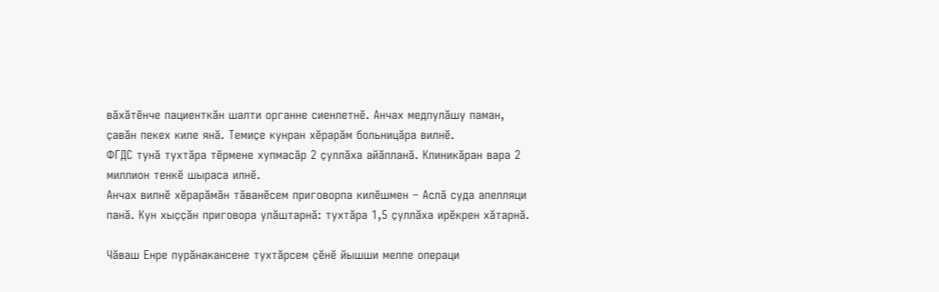вӑхӑтӗнче пациенткӑн шалти органне сиенлетнӗ. Анчах медпулӑшу паман, ҫавӑн пекех киле янӑ. Темиҫе кунран хӗрарӑм больницӑра вилнӗ.
ФГДС тунӑ тухтӑра тӗрмене хупмасӑр 2 ҫуллӑха айӑпланӑ. Клиникӑран вара 2 миллион тенкӗ шыраса илнӗ.
Анчах вилнӗ хӗрарӑмӑн тӑванӗсем приговорпа килӗшмен – Аслӑ суда апелляци панӑ. Кун хыҫҫӑн приговора улӑштарнӑ: тухтӑра 1,5 ҫуллӑха ирӗкрен хӑтарнӑ.

Чӑваш Енре пурӑнакансене тухтӑрсем ҫӗнӗ йышши мелпе операци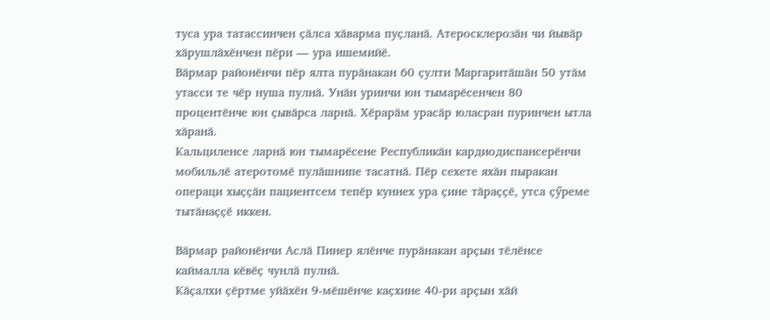туса ура татассинчен ҫӑлса хӑварма пуҫланӑ. Атеросклерозӑн чи йывӑр хӑрушлӑхӗнчен пӗри — ура ишемийӗ.
Вӑрмар районӗнчи пӗр ялта пурӑнакан 60 ҫулти Маргаритӑшӑн 50 утӑм утасси те чӗр нуша пулнӑ. Унӑн уринчи юн тымарӗсенчен 80 процентӗнче юн ҫывӑрса ларнӑ. Хӗрарӑм урасӑр юласран пуринчен ытла хӑранӑ.
Кальциленсе ларнӑ юн тымарӗсене Республикӑн кардиодиспансерӗнчи мобильлӗ атеротомӗ пулӑшнипе тасатнӑ. Пӗр сехете яхӑн пыракан операци хыҫҫӑн пациентсем тепӗр куннех ура ҫине тӑраҫҫӗ, утса ҫӳреме тытӑнаҫҫӗ иккен.

Вӑрмар районӗнчи Аслӑ Пинер ялӗнче пурӑнакан арҫын тӗлӗнсе каймалла кӗвӗҫ чунлӑ пулнӑ.
Кӑҫалхи ҫӗртме уйӑхӗн 9-мӗшӗнче каҫхине 40-ри арҫын хӑй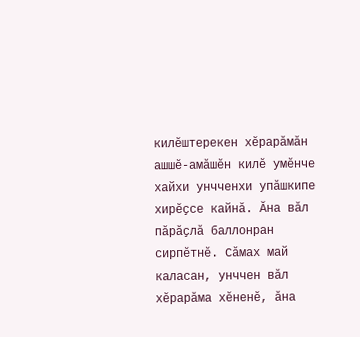килӗштерекен хӗрарӑмӑн ашшӗ-амӑшӗн килӗ умӗнче хайхи унчченхи упӑшкипе хирӗҫсе кайнӑ. Ӑна вӑл пӑрӑҫлӑ баллонран сирпӗтнӗ. Сӑмах май каласан, унччен вӑл хӗрарӑма хӗненӗ, ӑна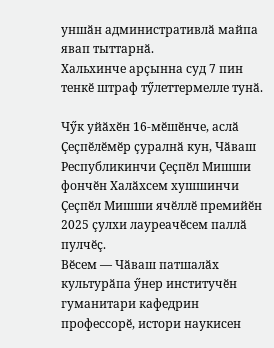уншӑн административлӑ майпа явап тыттарнӑ.
Хальхинче арҫынна суд 7 пин тенкӗ штраф тӳлеттермелле тунӑ.

Чӳк уйӑхӗн 16-мӗшӗнче, аслӑ Ҫеҫпӗлӗмӗр ҫуралнӑ кун, Чӑваш Республикинчи Ҫеҫпӗл Мишши фончӗн Халӑхсем хушшинчи Ҫеҫпӗл Мишши ячӗллӗ премийӗн 2025 ҫулхи лауреачӗсем паллӑ пулчӗҫ.
Вӗсем — Чӑваш патшалӑх культурӑпа ӳнер институчӗн гуманитари кафедрин профессорӗ, истори наукисен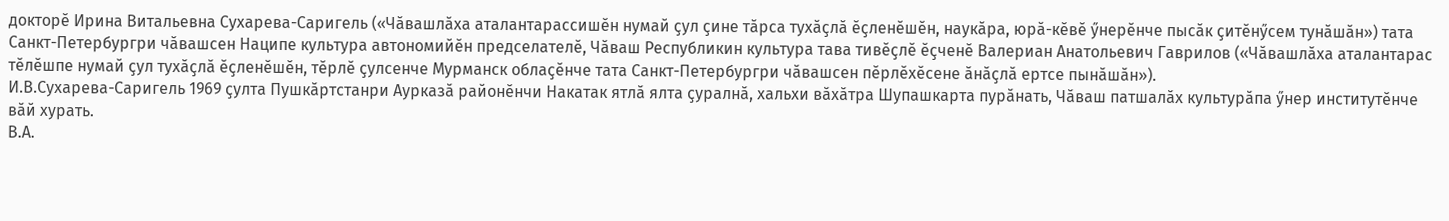докторӗ Ирина Витальевна Сухарева-Саригель («Чӑвашлӑха аталантарассишӗн нумай ҫул ҫине тӑрса тухӑҫлӑ ӗҫленӗшӗн, наукӑра, юрӑ-кӗвӗ ӳнерӗнче пысӑк ҫитӗнӳсем тунӑшӑн») тата Санкт-Петербургри чӑвашсен Наципе культура автономийӗн предселателӗ, Чӑваш Республикин культура тава тивӗҫлӗ ӗҫченӗ Валериан Анатольевич Гаврилов («Чӑвашлӑха аталантарас тӗлӗшпе нумай ҫул тухӑҫлӑ ӗҫленӗшӗн, тӗрлӗ ҫулсенче Мурманск облаҫӗнче тата Санкт-Петербургри чӑвашсен пӗрлӗхӗсене ӑнӑҫлӑ ертсе пынӑшӑн»).
И.В.Сухарева-Саригель 1969 ҫулта Пушкӑртстанри Аурказӑ районӗнчи Накатак ятлӑ ялта ҫуралнӑ, хальхи вӑхӑтра Шупашкарта пурӑнать, Чӑваш патшалӑх культурӑпа ӳнер институтӗнче вӑй хурать.
В.А.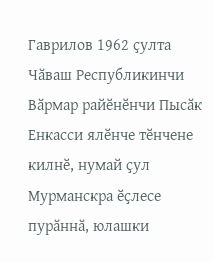Гаврилов 1962 ҫулта Чӑваш Республикинчи Вӑрмар райӗнӗнчи Пысӑк Енкасси ялӗнче тӗнчене килнӗ, нумай ҫул Мурманскра ӗҫлесе пурӑннӑ, юлашки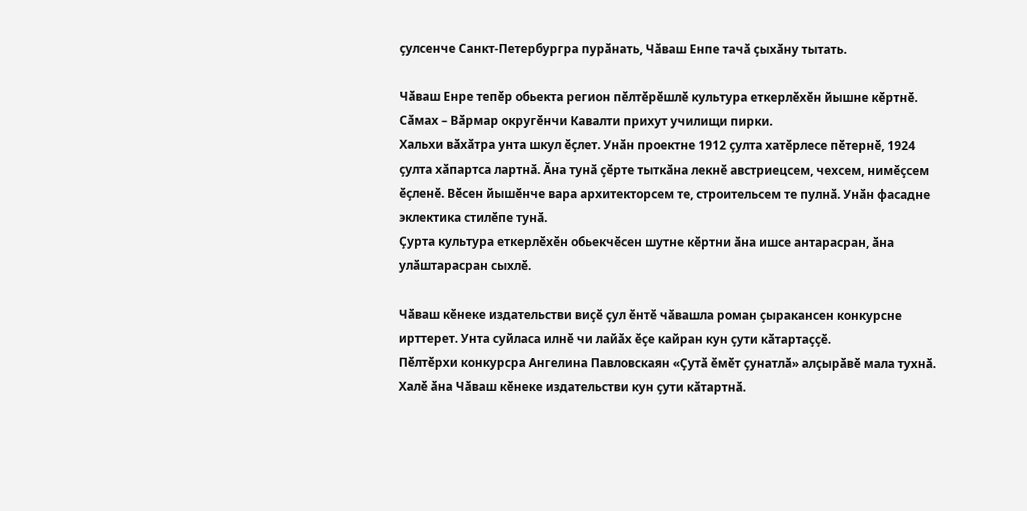ҫулсенче Санкт-Петербургра пурӑнать, Чӑваш Енпе тачӑ ҫыхӑну тытать.

Чӑваш Енре тепӗр обьекта регион пӗлтӗрӗшлӗ культура еткерлӗхӗн йышне кӗртнӗ. Сӑмах – Вӑрмар округӗнчи Кавалти прихут училищи пирки.
Хальхи вӑхӑтра унта шкул ӗҫлет. Унӑн проектне 1912 ҫулта хатӗрлесе пӗтернӗ, 1924 ҫулта хӑпартса лартнӑ. Ӑна тунӑ ҫӗрте тыткӑна лекнӗ австриецсем, чехсем, нимӗҫсем ӗҫленӗ. Вӗсен йышӗнче вара архитекторсем те, строительсем те пулнӑ. Унӑн фасадне эклектика стилӗпе тунӑ.
Ҫурта культура еткерлӗхӗн обьекчӗсен шутне кӗртни ӑна ишсе антарасран, ӑна улӑштарасран сыхлӗ.

Чӑваш кӗнеке издательстви виҫӗ ҫул ӗнтӗ чӑвашла роман ҫыракансен конкурсне ирттерет. Унта суйласа илнӗ чи лайӑх ӗҫе кайран кун ҫути кӑтартаҫҫӗ.
Пӗлтӗрхи конкурсра Ангелина Павловскаян «Ҫутӑ ӗмӗт ҫунатлӑ» алҫырӑвӗ мала тухнӑ. Халӗ ӑна Чӑваш кӗнеке издательстви кун ҫути кӑтартнӑ.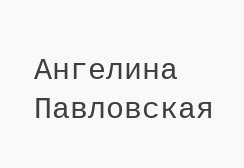Ангелина Павловская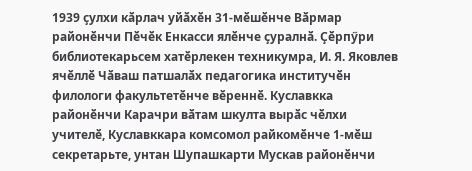1939 ҫулхи кӑрлач уйӑхӗн 31-мӗшӗнче Вӑрмар районӗнчи Пӗчӗк Енкасси ялӗнче ҫуралнӑ. Ҫӗрпӳри библиотекарьсем хатӗрлекен техникумра, И. Я. Яковлев ячӗллӗ Чӑваш патшалӑх педагогика институчӗн филологи факультетӗнче вӗреннӗ. Куславкка районӗнчи Карачри вӑтам шкулта вырӑс чӗлхи учителӗ, Куславккара комсомол райкомӗнче 1-мӗш секретарьте, унтан Шупашкарти Мускав районӗнчи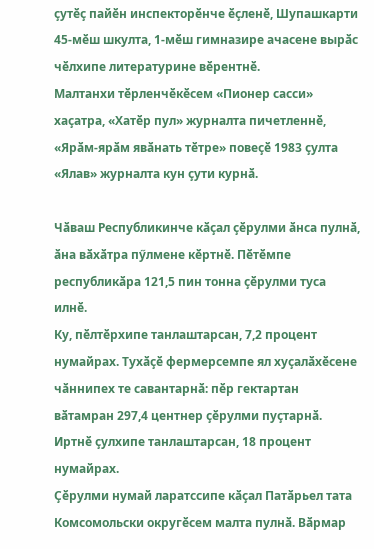ҫутӗҫ пайӗн инспекторӗнче ӗҫленӗ, Шупашкарти 45-мӗш шкулта, 1-мӗш гимназире ачасене вырӑс чӗлхипе литературине вӗрентнӗ.
Малтанхи тӗрленчӗкӗсем «Пионер сасси» хаҫатра, «Хатӗр пул» журналта пичетленнӗ, «Ярӑм-ярӑм явӑнать тӗтре» повеҫӗ 1983 ҫулта «Ялав» журналта кун ҫути курнӑ.

Чӑваш Республикинче кӑҫал ҫӗрулми ӑнса пулнӑ, ӑна вӑхӑтра пӳлмене кӗртнӗ. Пӗтӗмпе республикӑра 121,5 пин тонна ҫӗрулми туса илнӗ.
Ку, пӗлтӗрхипе танлаштарсан, 7,2 процент нумайрах. Тухӑҫӗ фермерсемпе ял хуҫалӑхӗсене чӑннипех те савантарнӑ: пӗр гектартан вӑтамран 297,4 центнер ҫӗрулми пуҫтарнӑ. Иртнӗ ҫулхипе танлаштарсан, 18 процент нумайрах.
Ҫӗрулми нумай ларатссипе кӑҫал Патӑрьел тата Комсомольски округӗсем малта пулнӑ. Вӑрмар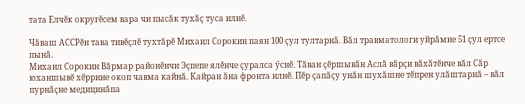тата Елчӗк округӗсем вара чи пысӑк тухӑҫ туса илнӗ.

Чӑваш АССРӗн тава тивӗҫлӗ тухтӑрӗ Михаил Сорокин паян 100 ҫул тултарнӑ. Вӑл травматологи уйрӑмне 51 ҫул ертсе пынӑ.
Михаил Сорокин Вӑрмар районӗнчи Эҫпепе ялӗнче ҫуралса ӳснӗ. Тӑван ҫӗршывӑн Аслӑ вӑрҫи вӑхӑтӗнче вӑл Сӑр юханшывӗ хӗррине окоп чавма кайнӑ. Кайран ӑна фронта илнӗ. Пӗр ҫапӑҫу унӑн шухӑшне тӗпрен улӑштарнӑ – вӑл пурнӑҫне медицинӑпа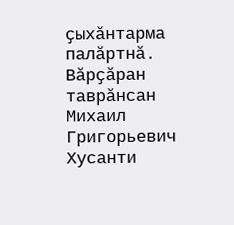ҫыхӑнтарма палӑртнӑ. Вӑрҫӑран таврӑнсан Михаил Григорьевич Хусанти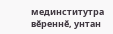мединститутра вӗреннӗ, унтан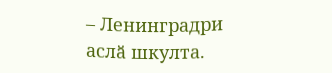– Ленинградри аслӑ шкулта.